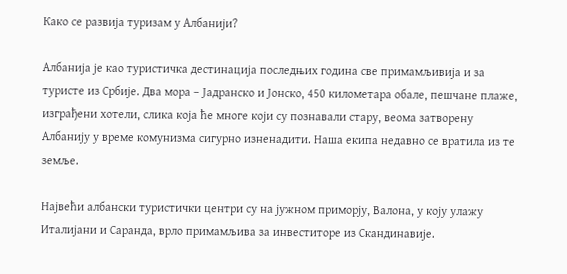Како се развија туризам у Албанији?

Албанија је као туристичка дестинација последњих година све примамљивија и за туристе из Србије. Два мора – Јадранско и Јонско, 450 километара обале, пешчане плаже, изграђени хотели, слика која ће многе који су познавали стару, веома затворену Албанију у време комунизма сигурно изненадити. Наша екипа недавно се вратила из те земље.

Највећи албански туристички центри су на јужном приморју, Валона, у коју улажу Италијани и Саранда, врло примамљива за инвеститоре из Скандинавије.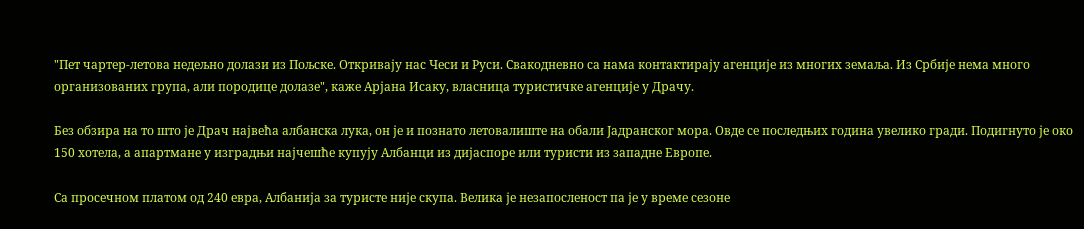"Пет чартер-летова недељно долази из Пољске. Откривају нас Чеси и Руси. Свакодневно са нама контактирају агенције из многих земаља. Из Србије нема много организованих група, али породице долазе", каже Арјана Исаку, власница туристичке агенције у Драчу.

Без обзира на то што је Драч највећа албанска лука, он је и познато летовалиште на обали Јадранског мора. Овде се последњих година увелико гради. Подигнуто је око 150 хотела, а апартмане у изградњи најчешће купују Албанци из дијаспоре или туристи из западне Европе.

Са просечном платом од 240 евра, Албанија за туристе није скупа. Велика је незапосленост па је у време сезоне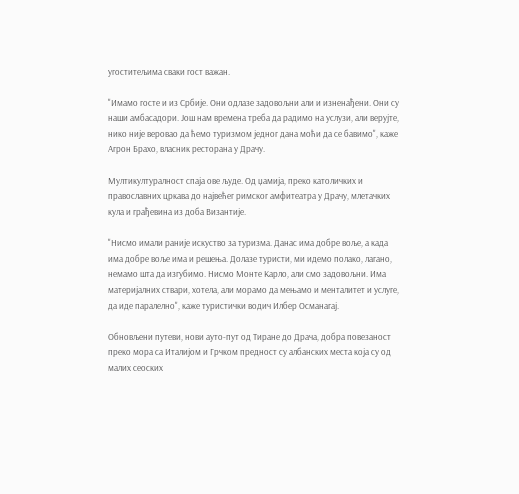угоститељима сваки гост важан.

"Имамо госте и из Србије. Они одлазе задовољни али и изненађени. Они су наши амбасадори. Још нам времена треба да радимо на услузи, али верујте, нико није веровао да ћемо туризмом једног дана моћи да се бавимо", каже Агрон Брахо, власник ресторана у Драчу.

Мултикултуралност спаја ове људе. Од џамија, преко католичких и православних цркава до највећег римског амфитеатра у Драчу, млетачких кула и грађевина из доба Византије.

"Нисмо имали раније искуство за туризма. Данас има добре воље, а када има добре воље има и решења. Долазе туристи, ми идемо полако, лагано, немамо шта да изгубимо. Нисмо Монте Карло, али смо задовољни. Има материјалних ствари, хотела, али морамо да мењамо и менталитет и услуге, да иде паралелно", каже туристички водич Илбер Османагај.

Обновљени путеви, нови ауто-пут од Тиране до Драча, добра повезаност преко мора са Италијом и Грчком предност су албанских места која су од малих сеоских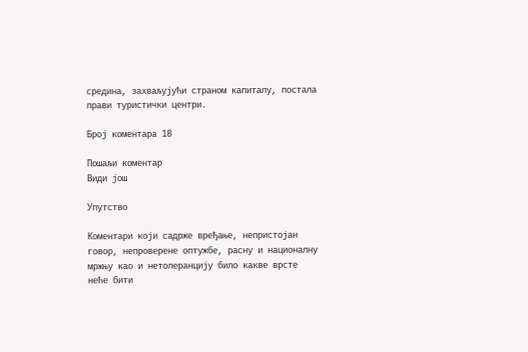средина, захваљујући страном капиталу, постала прави туристички центри.

Број коментара 18

Пошаљи коментар
Види још

Упутство

Коментари који садрже вређање, непристојан говор, непроверене оптужбе, расну и националну мржњу као и нетолеранцију било какве врсте неће бити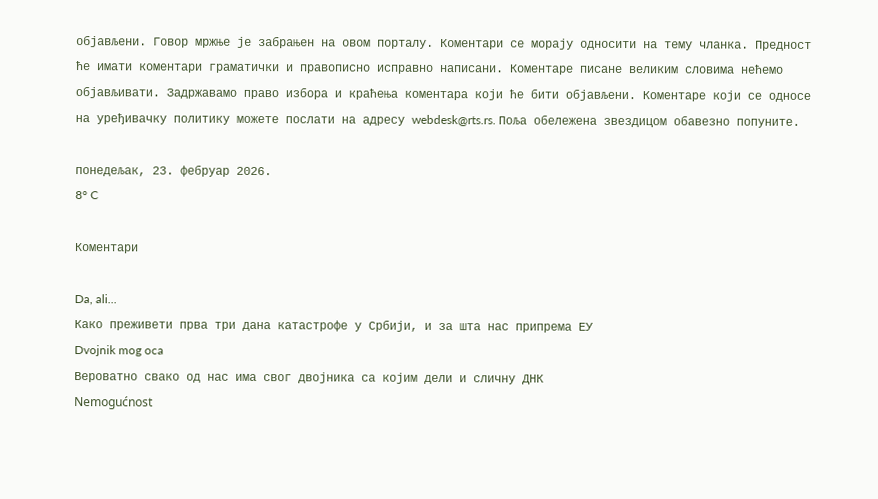објављени. Говор мржње је забрањен на овом порталу. Коментари се морају односити на тему чланка. Предност ће имати коментари граматички и правописно исправно написани. Коментаре писане великим словима нећемо објављивати. Задржавамо право избора и краћења коментара који ће бити објављени. Коментаре који се односе на уређивачку политику можете послати на адресу webdesk@rts.rs. Поља обележена звездицом обавезно попуните.

понедељак, 23. фебруар 2026.
8° C

Коментари

Da, ali...
Како преживети прва три дана катастрофе у Србији, и за шта нас припрема ЕУ
Dvojnik mog oca
Вероватно свако од нас има свог двојника са којим дели и сличну ДНК
Nemogućnost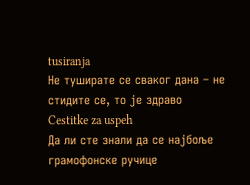tusiranja
Не туширате се сваког дана – не стидите се, то је здраво
Cestitke za uspeh
Да ли сте знали да се најбоље грамофонске ручице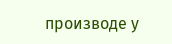производе у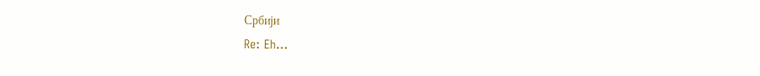Србији
Re: Eh...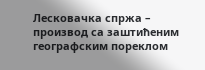Лесковачка спржа – производ са заштићеним географским пореклом